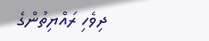ދިވެހި ރައްޔިތުންގެ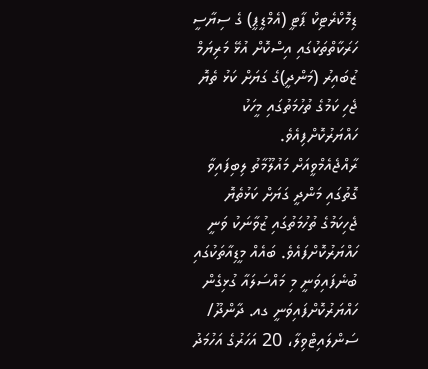ޑިމޮކްރެޓިކް ޕާޓީ (އެމްޑީޕީ) ގެ ސިޔާސީ ހަރަކާތްތަކުގައި އިސްކޮށް އުޅޭ މަރިޔަމް ޒުބައިރު (މަންދީ)ގެ ގަޔަށް ކަޅު ތެޔޮ ޖެހި ކަމުގެ ތުހުމަތުގައި މީހަކު ހައްޔަރުކޮށްފިއެވެ.
ރާއްޖެއެމްވީއަށް މައުލޫމާތު ލިބިފައިވާ ގޮތުގައި މަންދީ ގަޔަށް ކަޅުތެޔޮ ޖެހިކަމުގެ ތުހުމަތުގައި ޒުވާނަކު ވަނީ ހައްޔަރުކޮށްފައެވެ. ބައެއް މީޑިއާތަކުގައި ބުނެފައިވަނީ މި މައްސަލައާ ގުޅިގެން ހައްޔަރުކޮށްފައިވަނީ ގއ. ދާންދޫ/ ސަންލައިޓްވިލާ، 20 އަހަރުގެ އަހުމަދު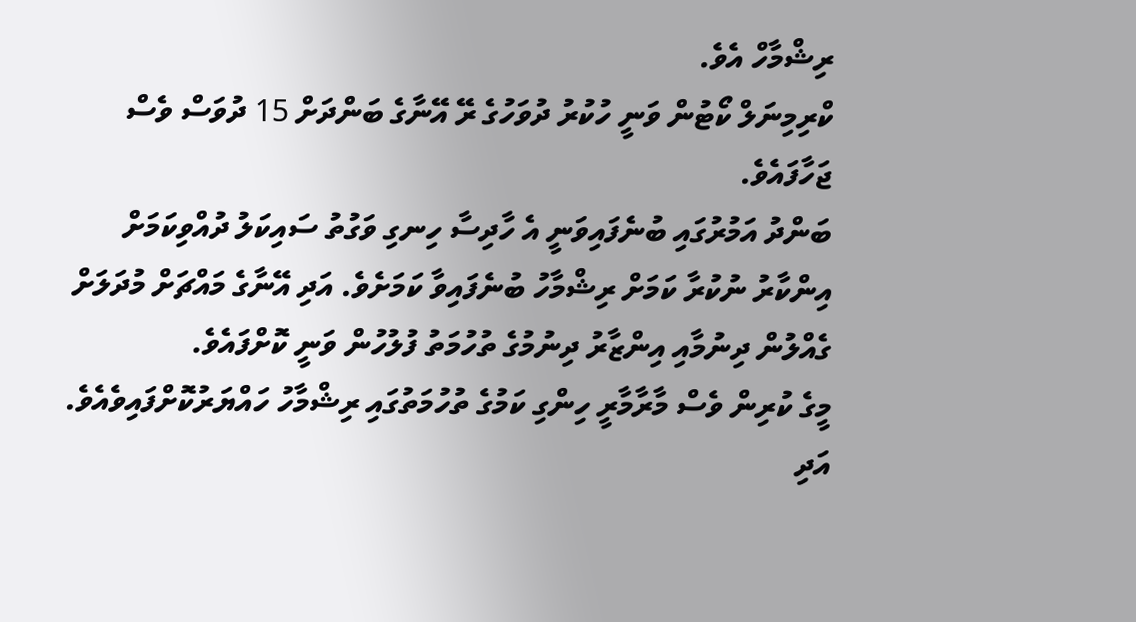ރިޝްމާހް އެވެ.
ކްރިމިނަލް ކޯޓުން ވަނީ ހުކުރު ދުވަހުގެ ރޭ އޭނާގެ ބަންދަށް 15 ދުވަސް ވެސް ޖަހާފައެވެ.
ބަންދު އަމުރުގައި ބުނެފައިވަނީ އެ ހާދިސާ ހިނގި ވަގުތު ސައިކަލު ދުއްވިކަމަށް އިންކާރު ނުކުރާ ކަމަށް ރިޝްމާހު ބުނެފައިވާ ކަމަށެވެ. އަދި އޭނާގެ މައްޗަށް މުދަލަށް ގެއްލުން ދިނުމާއި އިންޒާރު ދިނުމުގެ ތުހުމަތު ފުލުހުން ވަނީ ކޮށްފައެވެ.
މީގެ ކުރިން ވެސް މާރާމާރީ ހިންގި ކަމުގެ ތުހުމަތުގައި ރިޝްމާހު ހައްޔަރުކޮށްފައިވެއެވެ. އަދި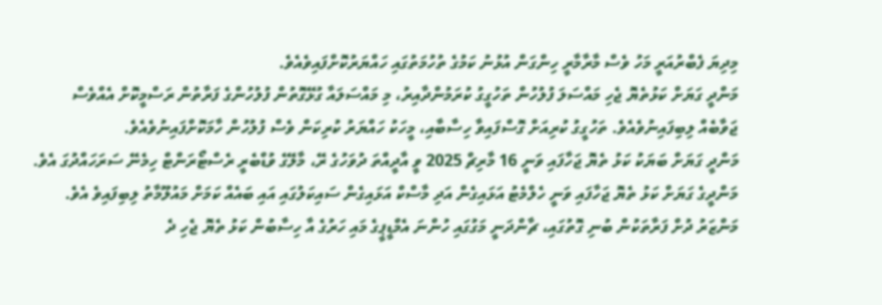މިދިޔަ ފެބްރުއަރީ މަހު ވެސް މާރާމާރީ ހިންގަން އުޅުނު ކަމުގެ ތުހުމަތުގައި ހައްޔަރުކޮށްފައިވެއެވެ.
މަންދީ ގަޔަށް ކަޅުތެޔޮ ޖެހި މައްސަލަ ފުލުހުން ތަހުގީގު ކުރަމުންދާއިރު، މި މައްސަލައާ ގުޅޭގޮތުން ފުލުހުންގެ ފަރާތުން ރަސްމީކޮށް އެއްވެސް ޖަވާބެއް ލިބިފައިނުވެއެވެ. ތަހުގީގު ކުރިއަށް ގޮސްފައިވާ ހިސާބާއި، މީހަކު ހައްޔަރު ކުރިކަން ވެސް ފުލުހުން ހާމަކޮށްފައިނުވެއެވެ.
މަންދީ ގަޔަށް ބަޔަކު ކަޅު ތެޔޮ ޖަހާފައި ވަނީ 16 މާރިޗް 2025 ވީ އާދީއްތަ ދުވަހުގެ ރޭ، މާލޭގެ ވުޑްބެރީ ރެސްޓޯރަންޓް ހިމެނޭ ސަރަހައްދުގަ އެވެ. މަންދީގެ ގަޔަށް ކަޅު ތެޔޮ ޖަހާފައި ވަނީ ހެލްމެޓު އަޅައިގެން އަދި މާސްކް އަޅައިގެން ސައިކަލުގައި އައި ބައެއް ކަމަށް މައުލޫމާތު ލިބިފައިވެ އެވެ.
މަންޒަރު ދުށް ފަރާތަކުން ބުނި ގޮތުގައި، ޗާންދަނީ މަގުގައި ހުންނަ އެމްޑީޕީގެ މައި ހަރުގެ އާ ހިސާބުން ކަޅު ތެޔޮ ޖެހި ދެ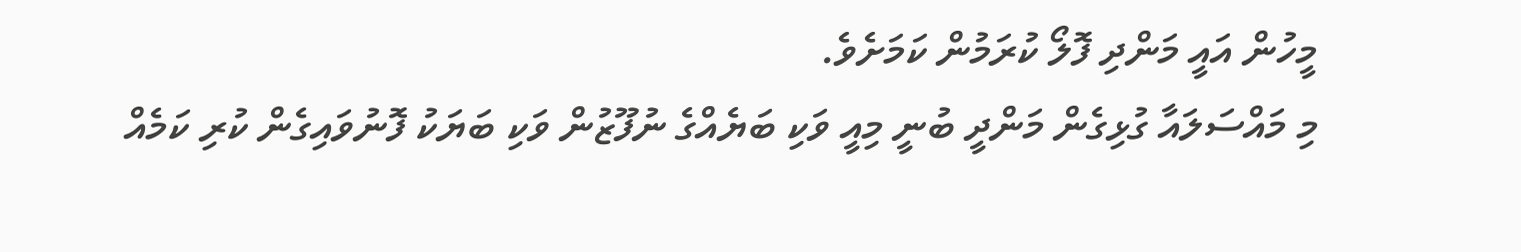މީހުން އައީ މަންދި ފޮލޯ ކުރަމުން ކަމަށެވެ.
މި މައްސަލައާ ގުޅިގެން މަންދީ ބުނީ މިއީ ވަކި ބަޔެއްގެ ނުފޫޒުން ވަކި ބަޔަކު ފޮނުވައިގެން ކުރި ކަމެއް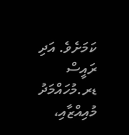ކަމަށެވެ. އަދި ރައީސް ޑރ.މުހައްމަދު މުއިއްޒާއި،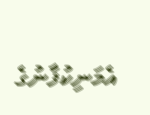އެމަނިކުފާނުގެ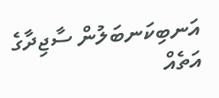އަނބިކަނބަލުން ސާޖިދާގެ އަތެއް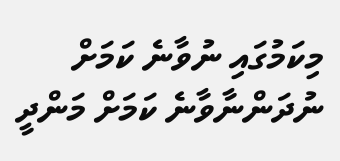މިކަމުގައި ނުވާނެ ކަމަށް ނުދަންނާވާނެ ކަމަށް މަންދީ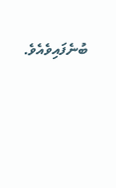ބުނެފައިވެއެވެ.